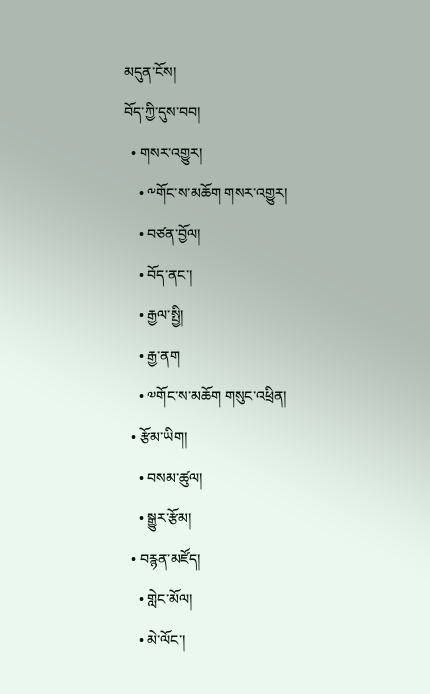མདུན་ངོས།
བོད་ཀྱི་དུས་བབ།
  • གསར་འགྱུར།
    • ༸གོང་ས་མཆོག གསར་འགྱུར།
    • བཙན་བྱོལ།
    • བོད་ནང་།
    • རྒྱལ་སྤྱི།
    • རྒྱ་ནག
    • ༧གོང་ས་མཆོག གསུང་འཕྲིན།
  • རྩོམ་ཡིག།
    • བསམ་ཚུལ།
    • སྒྱུར་རྩོམ།
  • བརྙན་མཛོད།
    • གླེང་མོལ།
    • མེ་ལོང་།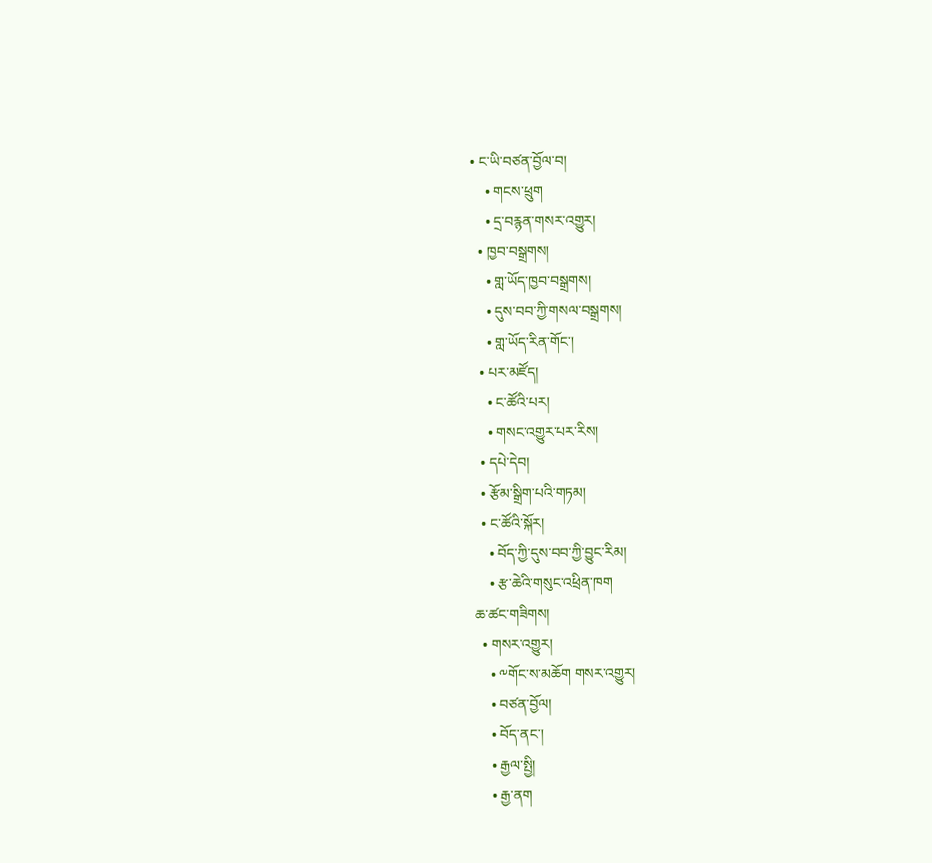• ང་ཡི་བཙན་བྱོལ་བ།
    • གངས་ཕྲུག
    • དྲ་བརྙན་གསར་འགྱུར།
  • ཁྱབ་བསྒྲགས།
    • གླ་ཡོད་ཁྱབ་བསྒྲགས།
    • དུས་བབ་ཀྱི་གསལ་བསྒྲགས།
    • གླ་ཡོད་རིན་གོང་།
  • པར་མཛོད།
    • ང་ཚོའི་པར།
    • གསང་འགྱུར་པར་རིས།
  • དཔེ་དེབ།
  • རྩོམ་སྒྲིག་པའི་གཏམ།
  • ང་ཚོའི་སྐོར།
    • བོད་ཀྱི་དུས་བབ་ཀྱི་བྱུང་རིམ།
    • རྩ་ཆེའི་གསུང་འཕྲིན་ཁག
ཆ་ཚང་གཟིགས།
  • གསར་འགྱུར།
    • ༸གོང་ས་མཆོག གསར་འགྱུར།
    • བཙན་བྱོལ།
    • བོད་ནང་།
    • རྒྱལ་སྤྱི།
    • རྒྱ་ནག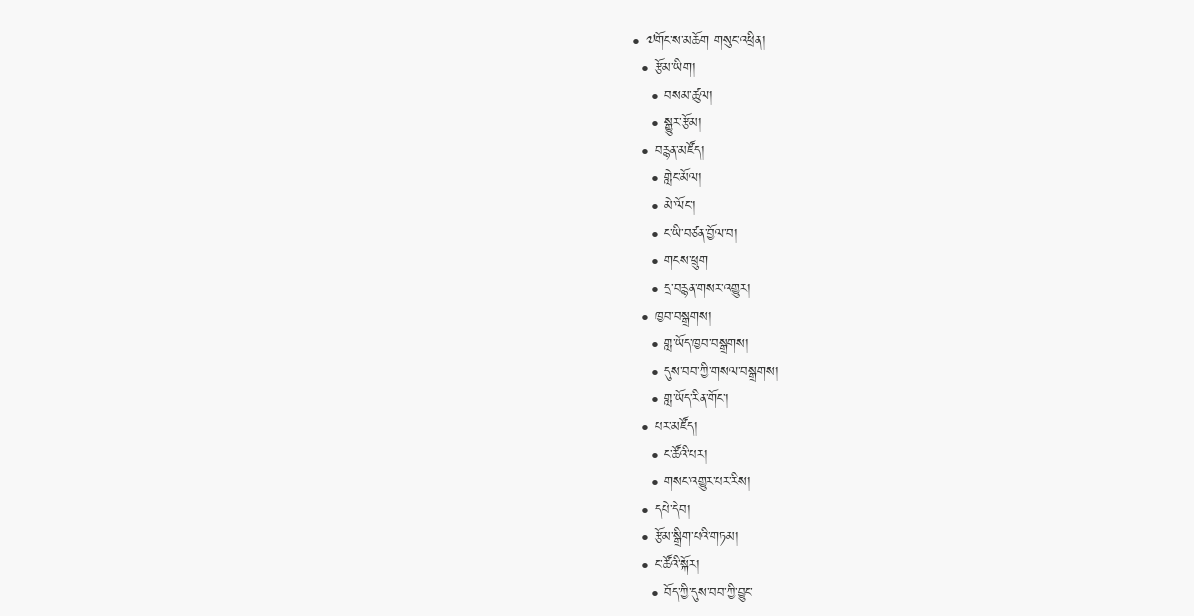• ༧གོང་ས་མཆོག གསུང་འཕྲིན།
  • རྩོམ་ཡིག།
    • བསམ་ཚུལ།
    • སྒྱུར་རྩོམ།
  • བརྙན་མཛོད།
    • གླེང་མོལ།
    • མེ་ལོང་།
    • ང་ཡི་བཙན་བྱོལ་བ།
    • གངས་ཕྲུག
    • དྲ་བརྙན་གསར་འགྱུར།
  • ཁྱབ་བསྒྲགས།
    • གླ་ཡོད་ཁྱབ་བསྒྲགས།
    • དུས་བབ་ཀྱི་གསལ་བསྒྲགས།
    • གླ་ཡོད་རིན་གོང་།
  • པར་མཛོད།
    • ང་ཚོའི་པར།
    • གསང་འགྱུར་པར་རིས།
  • དཔེ་དེབ།
  • རྩོམ་སྒྲིག་པའི་གཏམ།
  • ང་ཚོའི་སྐོར།
    • བོད་ཀྱི་དུས་བབ་ཀྱི་བྱུང་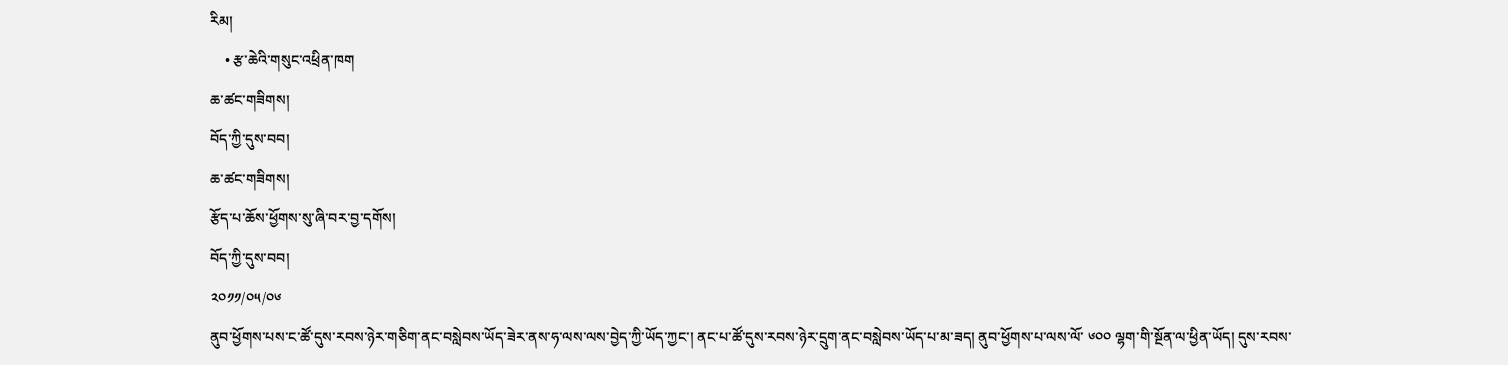རིམ།
    • རྩ་ཆེའི་གསུང་འཕྲིན་ཁག
ཆ་ཚང་གཟིགས།
བོད་ཀྱི་དུས་བབ།
ཆ་ཚང་གཟིགས།
རྩོད་པ་ཆོས་ཕྱོགས་སུ་ཞི་བར་བྱ་དགོས།
བོད་ཀྱི་དུས་བབ།
༢༠༡༡/༠༥/༠༦
ནུབ་ཕྱོགས་པས་ང་ཚོ་དུས་རབས་ཉེར་གཅིག་ནང་བསླེབས་ཡོད་ཟེར་ནས་ཧ་ལས་ལས་བྱེད་ཀྱི་ཡོད་ཀྱང་། ནང་པ་ཚོ་དུས་རབས་ཉེར་དྲུག་ནང་བསླེབས་ཡོད་པ་མ་ཟད། ནུབ་ཕྱོགས་པ་ལས་ལོ་ ༦༠༠ ལྷག་གི་སྔོན་ལ་ཕྱིན་ཡོད། དུས་རབས་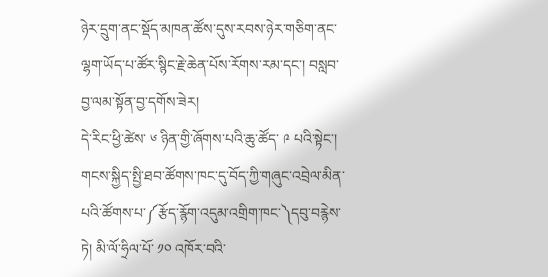ཉེར་དྲུག་ནང་སྡོད་མཁན་ཚོས་དུས་རབས་ཉེར་གཅིག་ནང་ལྷག་ཡོད་པ་ཚོར་སྙིང་རྗེ་ཆེན་པོས་རོགས་རམ་དང་། བསླབ་བྱ་ལམ་སྟོན་བྱ་དགོས་ཟེར།
དེ་རིང་ཕྱི་ཚེས་ ༦ ཉིན་གྱི་ཞོགས་པའི་ཆུ་ཚོད་ ༩ པའི་སྟེང་། གངས་སྐྱིད་སྤྱི་ཐབ་ཚོགས་ཁང་དུ་བོད་ཀྱི་གཞུང་འབྲེལ་མིན་པའི་ཚོགས་པ་༼རྩོད་རྙོག་འདུམ་འགྲིག་ཁང་༽དབུ་བརྙེས་ཏེ། མི་ལོ་ཧྲིལ་པོ་ ༡༠ འཁོར་བའི་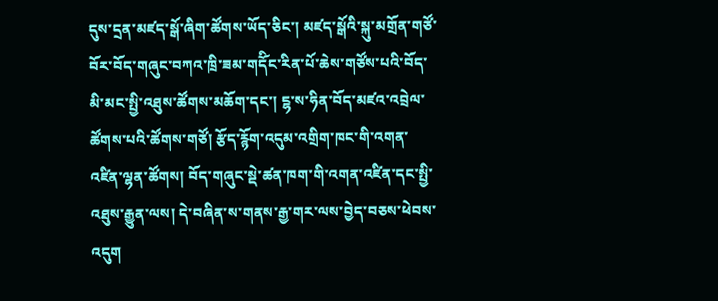དུས་དྲན་མཛད་སྒོ་ཞིག་ཚོགས་ཡོད་ཅིང་། མཛད་སྒོའི་སྐུ་མགྲོན་གཙོ་བོར་བོད་གཞུང་བཀའ་ཁྲི་ཟམ་གདོིང་རིན་པོ་ཆེས་གཙོས་པའི་བོད་མི་མང་སྤྱི་འཐུས་ཚོགས་མཆོག་དང་། ངྷ་ས་ཧིན་བོད་མཛའ་འབྲེལ་ཚོགས་པའི་ཚོགས་གཙོ། རྩོད་རྙོག་འདུམ་འགྲིག་ཁང་གི་འགན་འཛིན་ལྷན་ཚོགས། བོད་གཞུང་སྡེ་ཚན་ཁག་གི་འགན་འཛིན་དང་སྤྱི་འཐུས་རྒྱུན་ལས། དེ་བཞིན་ས་གནས་རྒྱ་གར་ལས་བྱེད་བཅས་ཕེབས་འདུག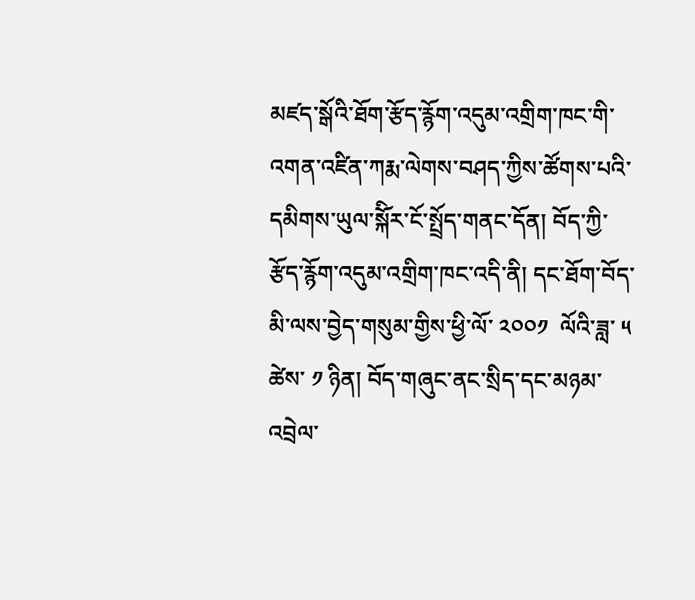མཛད་སྒོའི་ཐོག་རྩོད་རྙོག་འདུམ་འགྲིག་ཁང་གི་འགན་འཛིན་ཀརྨ་ལེགས་བཤད་ཀྱིས་ཚོགས་པའི་དམིགས་ཡུལ་སྐོིར་ངོ་སྤྲོད་གནང་དོན། བོད་ཀྱི་རྩོད་རྙོག་འདུམ་འགྲིག་ཁང་འདི་ནི། དང་ཐོག་བོད་མི་ལས་བྱེད་གསུམ་གྱིས་ཕྱི་ལོ་ ༢༠༠༡  ལོའི་ཟླ་ ༥ ཚེས་ ༡ ཉིན། བོད་གཞུང་ནང་སྲིད་དང་མཉམ་འབྲེལ་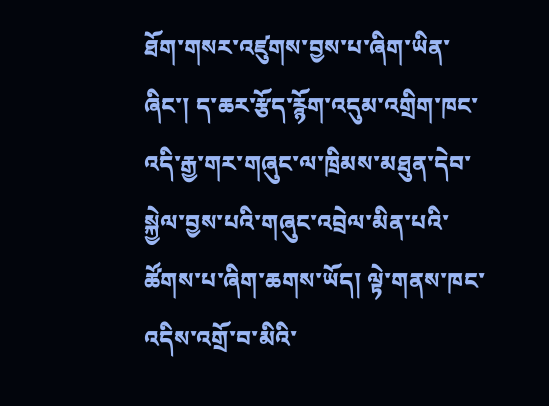ཐོག་གསར་འཛུགས་བྱས་པ་ཞིག་ཡིན་ཞིང་། ད་ཆར་རྩོད་རྙོག་འདུམ་འགྲིག་ཁང་འདི་རྒྱ་གར་གཞུང་ལ་ཁྲིམས་མཐུན་དེབ་སྐྱེལ་བྱས་པའི་གཞུང་འབྲེལ་མིན་པའི་ཚོགས་པ་ཞིག་ཆགས་ཡོད། ལྟེ་གནས་ཁང་འདིས་འགྲོ་བ་མིའི་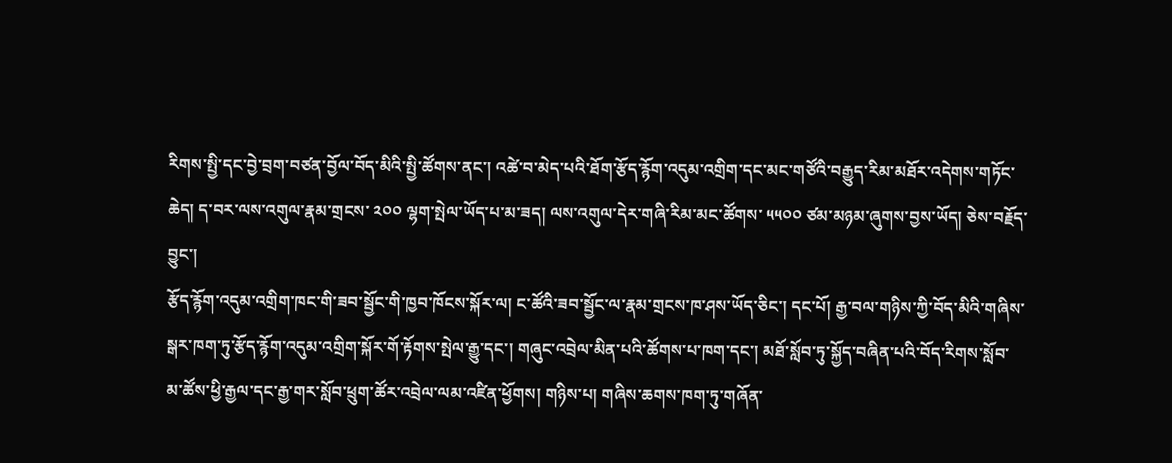རིགས་སྤྱི་དང་བྱེ་བྲག་བཙན་བྱོལ་བོད་མིའི་སྤྱི་ཚོགས་ནང་། འཚེ་བ་མེད་པའི་ཐོག་རྩོད་རྙོག་འདུམ་འགྲིག་དང་མང་གཙོའི་བརྒྱུད་རིམ་མཐོར་འདེགས་གཏོང་ཆེད། ད་བར་ལས་འགུལ་རྣམ་གྲངས་ ༢༠༠ ལྷག་སྤེལ་ཡོད་པ་མ་ཟད། ལས་འགུལ་དེར་གཞི་རིམ་མང་ཚོགས་ ༥༥༠༠ ཙམ་མཉམ་ཞུགས་བྱས་ཡོད། ཅེས་བརྗོད་བྱུང་།
རྩོད་རྙོག་འདུམ་འགྲིག་ཁང་གི་ཟབ་སྦྱོང་གི་ཁྱབ་ཁོངས་སྐོར་ལ། ང་ཚོའི་ཟབ་སྦྱོང་ལ་རྣམ་གྲངས་ཁ་ཤས་ཡོད་ཅིང་། དང་པོ། རྒྱ་བལ་གཉིས་ཀྱི་བོད་མིའི་གཞིས་སྒར་ཁག་ཏུ་རྩོད་རྙོག་འདུམ་འགྲིག་སྐོར་གོ་རྟོགས་སྤེལ་རྒྱུ་དང་། གཞུང་འབྲེལ་མིན་པའི་ཚོགས་པ་ཁག་དང་། མཐོ་སློབ་ཏུ་སྐྱོད་བཞིན་པའི་བོད་རིགས་སློབ་མ་ཚོས་ཕྱི་རྒྱལ་དང་རྒྱ་གར་སློབ་ཕྲུག་ཚོར་འབྲེལ་ལམ་འཛིན་ཕྱོགས། གཉིས་པ། གཞིས་ཆགས་ཁག་ཏུ་གཞོན་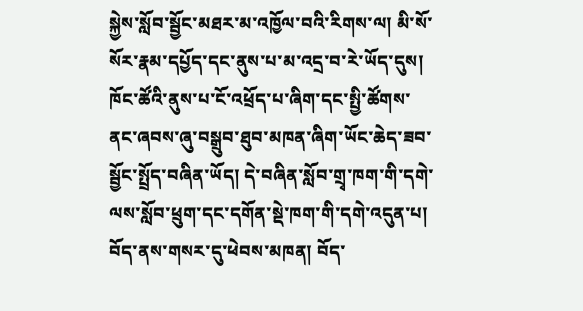སྐྱེས་སློབ་སྦྱོང་མཐར་མ་འཁྱོལ་བའི་རིགས་ལ། མི་སོ་སོར་རྣམ་དཔྱོད་དང་ནུས་པ་མ་འདྲ་བ་རེ་ཡོད་དུས། ཁོང་ཚོའི་ནུས་པ་ངོ་འཕྲོད་པ་ཞིག་དང་སྤྱི་ཚོགས་ནང་ཞབས་ཞུ་བསྒྲུབ་ཐུབ་མཁན་ཞིག་ཡོང་ཆེད་ཟབ་སྦྱོང་སྤྲོད་བཞིན་ཡོད། དེ་བཞིན་སློབ་གྲྭ་ཁག་གི་དགེ་ལས་སློབ་ཕྲུག་དང་དགོན་སྡེ་ཁག་གི་དགེ་འདུན་པ། བོད་ནས་གསར་དུ་ཕེབས་མཁན། བོད་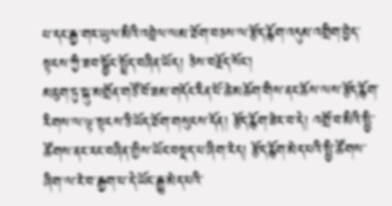པ་དང་རྒྱ་གར་ཡུལ་མིའི་འབྲེལ་ལམ་ཐོག་བཅས་ལ་རྩོད་རྙོག་འདུམ་འགྲིག་བྱེད་སྟངས་ཀྱི་ཟབ་སྦྱོང་སྤྲོད་བཞིན་ཡོད། ཅེས་བརྗོད་སོང་།
མཇུག་ཏུ་སྐུ་མགྲོན་གཙོ་བོ་ཟམ་གདོང་རིན་པོ་ཆེ་མཆོག་གིས་ནང་ཆོས་ལས་རྩོད་རྙོག་རིགས་ལ་ལྟ་སྟངས་ཅི་ཡོད་ཐོག་གསུངས་དོན། རྩོད་རྙོག་ཟེར་བ་དེ། འགྲོ་བ་མིའི་སྤྱི་ཚོགས་ནང་རང་བཞིན་གྱིས་ཡོང་བསྡད་པ་ཞིག་རེད། རྩོད་རྙོག་མེད་པའི་སྤྱི་ཚོགས་ཞིག་ལ་རེ་བ་རྒྱག་པ་དེ་ཡོང་རྒྱུ་མེད་པའི་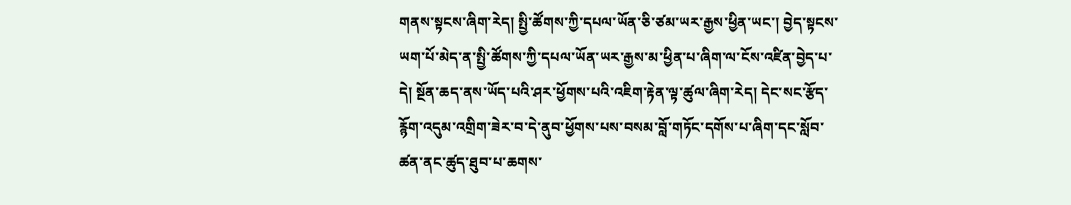གནས་སྟངས་ཞིག་རེད། སྤྱི་ཚོགས་ཀྱི་དཔལ་ཡོན་ཅི་ཙམ་ཡར་རྒྱས་ཕྱིན་ཡང་། བྱེད་སྟངས་ཡག་པོ་མེད་ན་སྤྱི་ཚོགས་ཀྱི་དཔལ་ཡོན་ཡར་རྒྱས་མ་ཕྱིན་པ་ཞིག་ལ་ངོས་འཛིན་བྱེད་པ་དེ། སྔོན་ཆད་ནས་ཡོད་པའི་ཤར་ཕྱོགས་པའི་འཇིག་རྟེན་ལྟ་ཚུལ་ཞིག་རེད། དེང་སང་རྩོད་རྙོག་འདུམ་འགྲིག་ཟེར་བ་དེ་ནུབ་ཕྱོགས་པས་བསམ་བློ་གཏོང་དགོས་པ་ཞིག་དང་སློབ་ཚན་ནང་ཚུད་ཐུབ་པ་ཆགས་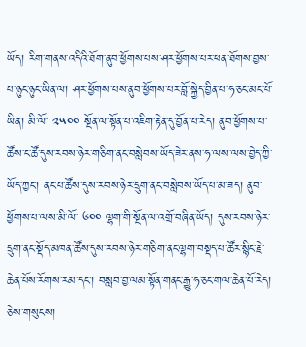ཡོད། རིག་གནས་འདིའི་ཐོག་ནུབ་ཕྱོགས་པས་ཤར་ཕྱོགས་པར་ཕན་ཐོགས་བྱས་པ་ཉུང་ཉུང་ཡིན་ལ། ཤར་ཕྱོགས་པས་ནུབ་ཕྱོགས་པར་བློ་སྐྱེད་བྱིན་པ་ཧ་ཅང་མང་པོ་ཡིན། མི་ལོ་ ༢༥༠༠ སྔོན་ལ་སྟོན་པ་འཇིག་རྟེན་དུ་བྱོན་པ་རེད། ནུབ་ཕྱོགས་པ་ཚོས་ང་ཚོ་དུས་རབས་ཉེར་གཅིག་ནང་བསླེབས་ཡོད་ཟེར་ནས་ཧ་ལས་ལས་བྱེད་ཀྱི་ཡོད་ཀྱང་། ནང་པ་ཚོས་དུས་རབས་ཉེར་དྲུག་ནང་བསླེབས་ཡོད་པ་མ་ཟད། ནུབ་ཕྱོགས་པ་ལས་མི་ལོ་ ༦༠༠ ལྷག་གི་སྔོན་ལ་འགྲོ་བཞིན་ཡོད། དུས་རབས་ཉེར་དྲུག་ནང་སྡོད་མཁན་ཚོས་དུས་རབས་ཉེར་གཅིག་ནང་ལྷག་བསྡད་པ་ཚོར་སྙིང་རྗེ་ཆེན་པོས་རོགས་རམ་དང་། བསླབ་བྱ་ལམ་སྟོན་གནང་རྒྱུ་ཧ་ཅང་གལ་ཆེན་པོ་རེད། ཅེས་གསུངས།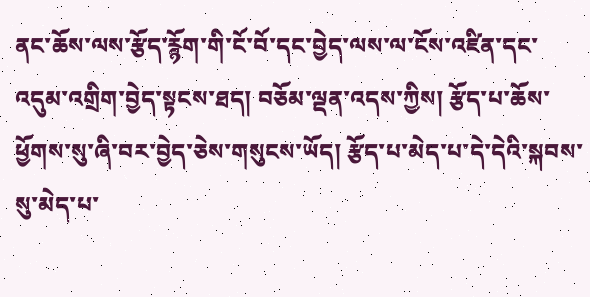ནང་ཆོས་ལས་རྩོད་རྙོག་གི་ངོ་བོ་དང་བྱེད་ལས་ལ་ངོས་འཛིན་དང་འདུམ་འགྲིག་བྱེད་སྟངས་ཐད། བཅོམ་ལྡན་འདས་ཀྱིས། རྩོད་པ་ཆོས་ཕྱོགས་སུ་ཞི་བར་བྱེད་ཅེས་གསུངས་ཡོད། རྩོད་པ་མེད་པ་དེ་དེའི་སྐབས་སུ་མེད་པ་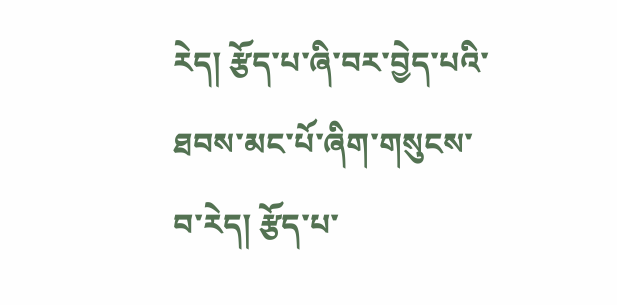རེད། རྩོད་པ་ཞི་བར་བྱེད་པའི་ཐབས་མང་པོ་ཞིག་གསུངས་བ་རེད། རྩོད་པ་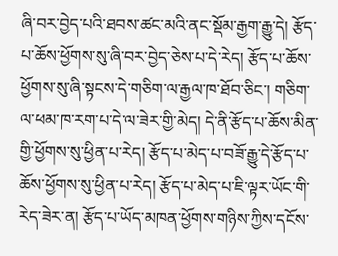ཞི་བར་བྱེད་པའི་ཐབས་ཚང་མའི་ནང་སྡོམ་རྒྱག་རྒྱུ་དེ། རྩོད་པ་ཆོས་ཕྱོགས་སུ་ཞི་བར་བྱེད་ཅེས་པ་དེ་རེད། རྩོད་པ་ཆོས་ཕྱོགས་སུ་ཞི་སྟངས་དེ་གཅིག་ལ་རྒྱལ་ཁ་ཐོབ་ཅིང་། གཅིག་ལ་ཕམ་ཁ་རག་པ་དེ་ལ་ཟེར་གྱི་མེད། དེ་ནི་རྩོད་པ་ཆོས་མིན་གྱི་ཕྱོགས་སུ་ཕྱིན་པ་རེད། རྩོད་པ་མེད་པ་བཟོ་རྒྱུ་དེ་རྩོད་པ་ཆོས་ཕྱོགས་སུ་ཕྱིན་པ་རེད། རྩོད་པ་མེད་པ་ཇི་ལྟར་ཡོང་གི་རེད་ཟེར་ན། རྩོད་པ་ཡོད་མཁན་ཕྱོགས་གཉིས་ཀྱིས་དངོས་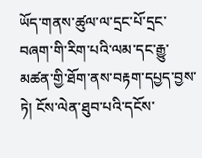ཡོད་གནས་ཚུལ་ལ་དྲང་པོ་དྲང་བཞག་གི་རིག་པའི་ལམ་དང་རྒྱུ་མཚན་གྱི་ཐོག་ནས་བརྟག་དཔྱད་བྱས་ཏེ། ངོས་ལེན་ཐུབ་པའི་དངོས་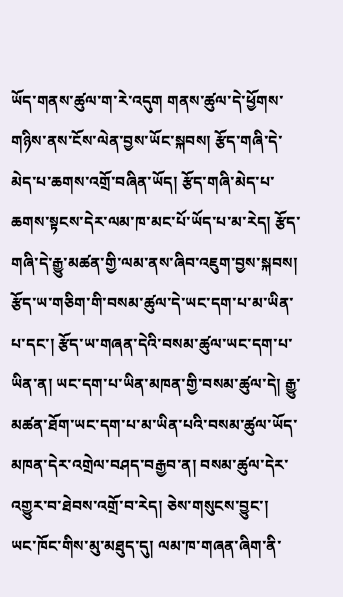ཡོད་གནས་ཚུལ་ག་རེ་འདུག གནས་ཚུལ་དེ་ཕྱོགས་གཉིས་ནས་ངོས་ལེན་བྱས་ཡོང་སྐབས། རྩོད་གཞི་དེ་མེད་པ་ཆགས་འགྲོ་བཞིན་ཡོད། རྩོད་གཞི་མེད་པ་ཆགས་སྟངས་དེར་ལམ་ཁ་མང་པོ་ཡོད་པ་མ་རེད། རྩོད་གཞི་དེ་རྒྱུ་མཚན་གྱི་ལམ་ནས་ཞིབ་འཇུག་བྱས་སྐབས། རྩོད་ཡ་གཅིག་གི་བསམ་ཚུལ་དེ་ཡང་དག་པ་མ་ཡིན་པ་དང་། རྩོད་ཡ་གཞན་དེའི་བསམ་ཚུལ་ཡང་དག་པ་ཡིན་ན། ཡང་དག་པ་ཡིན་མཁན་གྱི་བསམ་ཚུལ་དེ། རྒྱུ་མཚན་ཐོག་ཡང་དག་པ་མ་ཡིན་པའི་བསམ་ཚུལ་ཡོད་མཁན་དེར་འགྲེལ་བཤད་བརྒྱབ་ན། བསམ་ཚུལ་དེར་འགྱུར་བ་ཐེབས་འགྲོ་བ་རེད། ཅེས་གསུངས་བྱུང་།
ཡང་ཁོང་གིས་མུ་མཐུད་དུ། ལམ་ཁ་གཞན་ཞིག་ནི་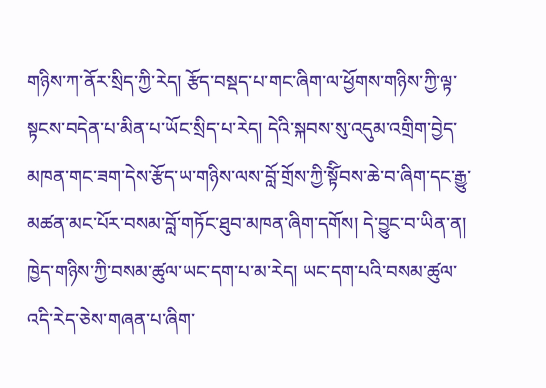གཉིས་ཀ་ནོར་སྲིད་ཀྱི་རེད། རྩོད་བསྡད་པ་གང་ཞིག་ལ་ཕྱོགས་གཉིས་ཀྱི་ལྟ་སྟངས་བདེན་པ་མིན་པ་ཡོང་སྲིད་པ་རེད། དེའི་སྐབས་སུ་འདུམ་འགྲིག་བྱེད་མཁན་གང་ཟག་དེས་རྩོད་ཡ་གཉིས་ལས་བློ་གྲོས་ཀྱི་སྟོིབས་ཆེ་བ་ཞིག་དང་རྒྱུ་མཚན་མང་པོར་བསམ་བློ་གཏོང་ཐུབ་མཁན་ཞིག་དགོས། དེ་བྱུང་བ་ཡིན་ན། ཁྱེད་གཉིས་ཀྱི་བསམ་ཚུལ་ཡང་དག་པ་མ་རེད། ཡང་དག་པའི་བསམ་ཚུལ་འདི་རེད་ཅེས་གཞན་པ་ཞིག་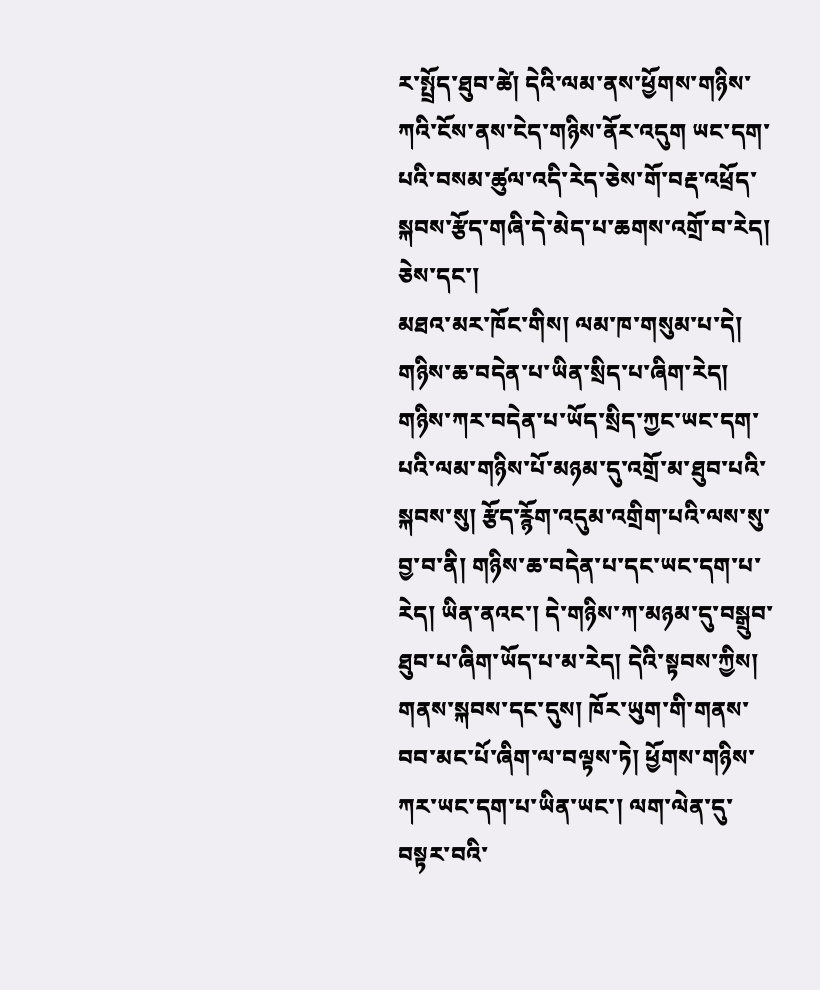ར་སྤྲོད་ཐུབ་ཚེ། དེའི་ལམ་ནས་ཕྱོགས་གཉིས་ཀའི་ངོས་ནས་ངེད་གཉིས་ནོར་འདུག ཡང་དག་པའི་བསམ་ཚུལ་འདི་རེད་ཅེས་གོ་བརྡ་འཕྲོད་སྐབས་རྩོད་གཞི་དེ་མེད་པ་ཆགས་འགྲོ་བ་རེད། ཅེས་དང་།
མཐའ་མར་ཁོང་གིས། ལམ་ཁ་གསུམ་པ་དེ། གཉིས་ཆ་བདེན་པ་ཡིན་སྲིད་པ་ཞིག་རེད། གཉིས་ཀར་བདེན་པ་ཡོད་སྲིད་ཀྱང་ཡང་དག་པའི་ལམ་གཉིས་པོ་མཉམ་དུ་འགྲོ་མ་ཐུབ་པའི་སྐབས་སུ། རྩོད་རྙོག་འདུམ་འགྲིག་པའི་ལས་སུ་བྱ་བ་ནི། གཉིས་ཆ་བདེན་པ་དང་ཡང་དག་པ་རེད། ཡིན་ནའང་། དེ་གཉིས་ཀ་མཉམ་དུ་བསྒྲུབ་ཐུབ་པ་ཞིག་ཡོད་པ་མ་རེད། དེའི་སྟབས་ཀྱིས། གནས་སྐབས་དང་དུས། ཁོར་ཡུག་གི་གནས་བབ་མང་པོ་ཞིག་ལ་བལྟས་ཏེ། ཕྱོགས་གཉིས་ཀར་ཡང་དག་པ་ཡིན་ཡང་། ལག་ལེན་དུ་བསྟར་བའི་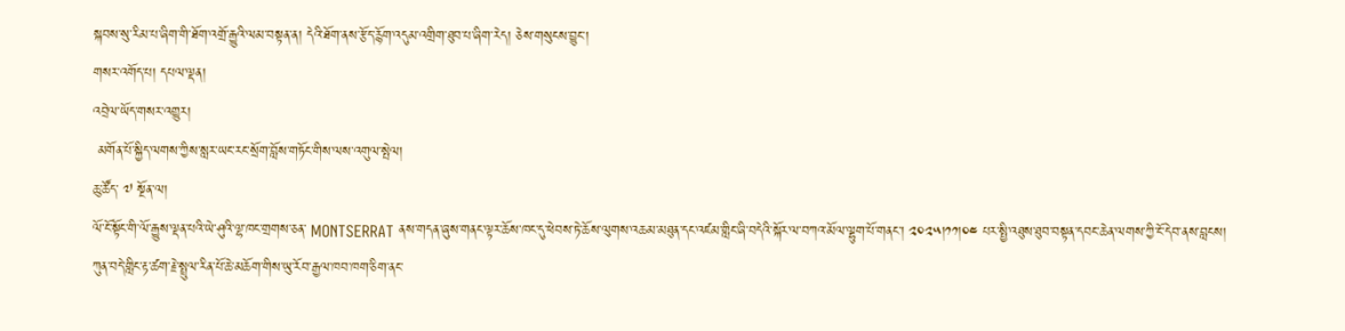སྐབས་སུ་རིམ་པ་ཞིག་གི་ཐོག་འགྲོ་རྒྱུའི་ལམ་བསྟན་ན། དེའི་ཐོག་ནས་རྩོད་རྙོག་འདུམ་འགྲིག་ཐུབ་པ་ཞིག་རེད། ཅེས་གསུངས་བྱུང་།
གསར་འགོད་པ། དཔལ་ལྡན།
འབྲེལ་ཡོད་གསར་འགྱུར།
 མགོན་པོ་སྐྱིད་ལགས་ཀྱིས་སླར་ཡང་རང་སྲོག་བློས་གཏོང་གིས་ལས་འགུལ་སྤེལ།
ཆུ་ཚོད་ ༧ སྔོན་ལ།
ལོ་ངོ་སྟོང་གི་ལོ་རྒྱུས་ལྡན་པའི་ཡེ་ཤུའི་ལྷ་ཁང་གྲགས་ཅན་ MONTSERRAT ནས་གདན་ཞུས་གནང་ལྟར་ཆོས་ཁང་དུ་ཕེབས་ཏེ་ཆོས་ལུགས་འཆམ་མཐུན་དང་འཛམ་གླིང་ཞི་བདེའི་སྐོར་ལ་བཀའ་མོལ་ལྷུག་པོ་གནང་། ༢༠༢༥།༡༡།༠༤ པར་སྤྱི་འཐུས་ཐུབ་བསྟན་དབང་ཆེན་ལགས་ཀྱི་ངོ་དེབ་ནས་བླངས།
ཀུན་བདེ་གླིང་རྟ་ཚག་རྗེ་སྤྲུལ་རིན་པོ་ཆེ་མཆོག་གིས་ཡུ་རོབ་རྒྱལ་ཁབ་ཁག་ཅིག་ནང་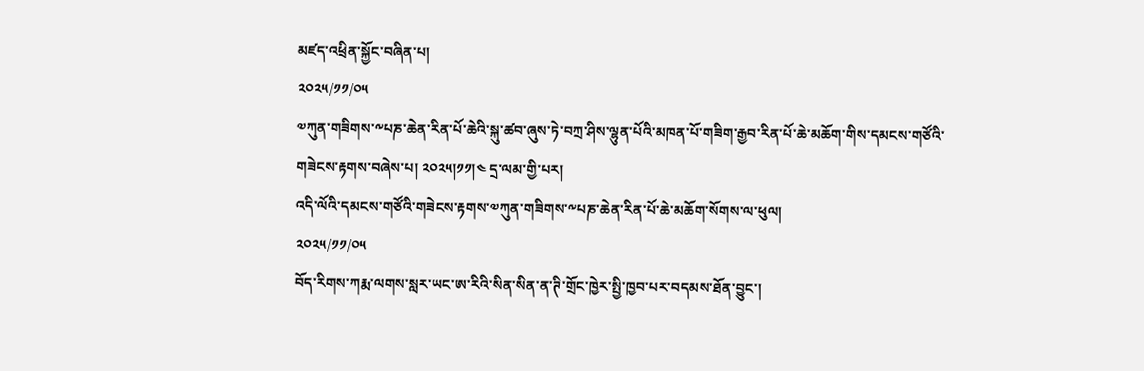མཛད་འཕྲིན་སྐྱོང་བཞིན་པ།
༢༠༢༥/༡༡/༠༥
༧ཀུན་གཟིགས་༸པཎ་ཆེན་རིན་པོ་ཆེའི་སྐུ་ཚབ་ཞུས་ཏེ་བཀྲ་ཤིས་ལྷུན་པོའི་མཁན་པོ་གཟིག་རྒྱབ་རིན་པོ་ཆེ་མཆོག་གིས་དམངས་གཙོའི་གཟེངས་རྟགས་བཞེས་པ། ༢༠༢༥།༡༡།༤ དྲ་ལམ་གྱི་པར།
འདི་ལོའི་དམངས་གཙོའི་གཟེངས་རྟགས་༧ཀུན་གཟིགས་༸པཎ་ཆེན་རིན་པོ་ཆེ་མཆོག་སོགས་ལ་ཕུལ།
༢༠༢༥/༡༡/༠༥
བོད་རིགས་ཀརྨ་ལགས་སླར་ཡང་ཨ་རིའི་སིན་སིན་ན་ཊི་གྲོང་ཁྱེར་སྤྱི་ཁྱབ་པར་བདམས་ཐོན་བྱུང་།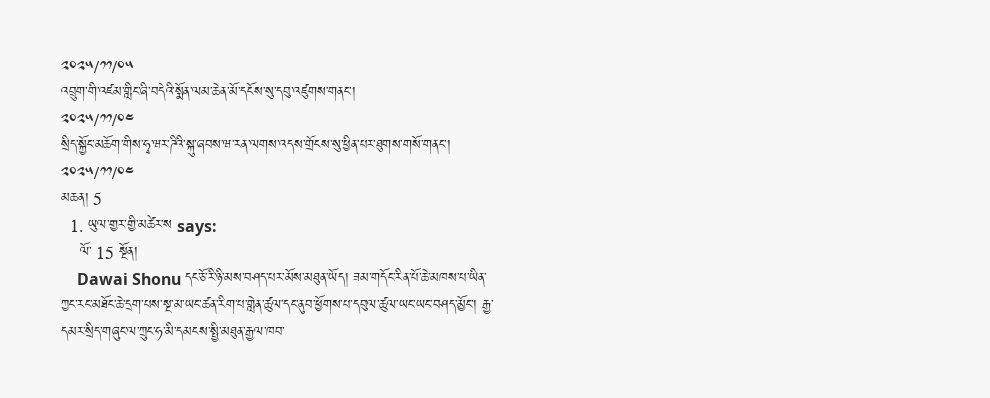༢༠༢༥/༡༡/༠༥
འབྲུག་གི་འཛམ་གླིང་ཞི་བདེའི་སྨོན་ལམ་ཆེན་མོ་དངོས་སུ་དབུ་འཛུགས་གནང་།
༢༠༢༥/༡༡/༠༤
སྲིད་སྐྱོང་མཆོག་གིས་ཧྭ་ཝར་ཌིའི་སྐུ་ཞབས་ཝ་རན་ལགས་འདས་གྲོངས་སུ་ཕྱིན་པར་ཐུགས་གསོ་གནང་།
༢༠༢༥/༡༡/༠༤
མཆན། 5
  1. ཡུལ་གྱར་གྱི་མཚེར་ས says:
    ལོ་ 15 སྔོན།
    Dawai Shonu དང་ཅོ་རི་ཉི་མས་བཤད་པར་མོས་མཐུན་ཡོད། ཟམ་གདོང་རིན་པོ་ཆེ་མཁས་པ་ཡིན་ཀྱང་རང་མཐོང་ཆེ་དྲག་པས་སྔ་མ་ཡང་ཚན་རིག་པ་གླེན་ཚུལ་དང་ནུབ་ཕྱོགས་པ་དབུལ་ཚུལ་ཡང་ཡང་བཤད་མྱོང་། རྒྱ་དམར་སྲིད་གཞུང་ལ་ཀྲུང་ཧ་མི་དམངས་སྤྱི་མཐུན་རྒྱལ་ཁབ་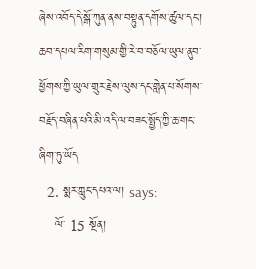ཞེས་འབོད་དེ་སྒོ་ཀུན་ནས་བསྟུན་དགོས་ཚུལ་དང་། ཆབ་དཔལ་རིག་གསུམ་གྱི་རེ་བ་བཅོལ་ཡུལ་ནུབ་ཕྱོགས་ཀྱི་ཡུལ་གྲུར་རྗེས་ལུས་དང་གླེན་པ་སོགས་བརྗོད་བཞིན་པའི་མི་འདི་ལ་བཟང་སྤྱོད་ཀྱི་ཆ་གང་ཞིག་ཏུ་ཡོད
  2. སྨར་ཀླུང་དཔའ་ལ། says:
    ལོ་ 15 སྔོན།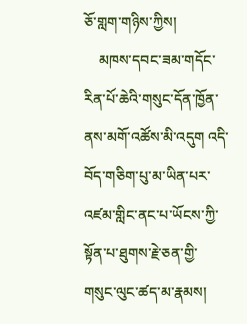ཅོ་གླག་གཉིས་ཀྱིས།
    མཁས་དབང་ཟམ་གདོང་རིན་པོ་ཆེའི་གསུང་དོན་ཁྱོན་ནས་མགོ་འཚོས་མི་འདུག འདི་བོད་གཅིག་པུ་མ་ཡིན་པར་འཛམ་གླིང་ནང་པ་ཡོངས་ཀྱི་སྟོན་པ་ཐུགས་རྗེ་ཅན་གྱི་གསུང་ལུང་ཚད་མ་རྣམས།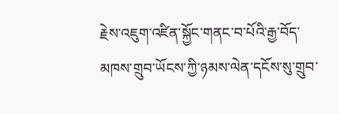རྗེས་འཇུག་འཛིན་སྐྱོང་གནང་བ་པོའི་རྒྱ་བོད་མཁས་གྲུབ་ཡོངས་ཀྱི་ཉམས་ལེན་དངོས་སུ་གྲུབ་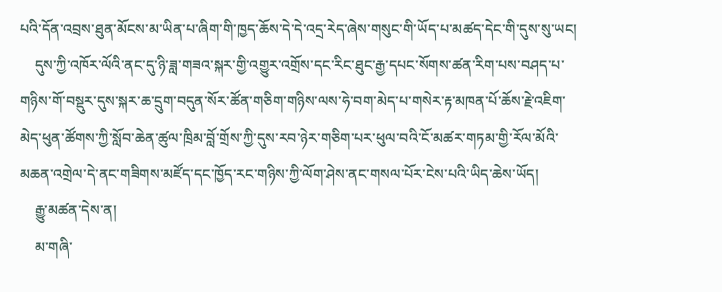པའི་དོན་འབྲས་ཐུན་མོངས་མ་ཡིན་པ་ཞིག་གི་ཁྱད་ཆོས་དེ་དེ་འདྲ་རེད་ཞེས་གསུང་གི་ཡོད་པ་མཚད་དེང་གི་དུས་སུ་ཡང།
    དུས་ཀྱི་འཁོར་ལོའི་ནང་དུ་ཉི་ཟླ་གཟའ་སྐར་གྱི་འགྱུར་འགྲོས་དང་རིང་ཐུང་རྒྱ་དཔང་སོགས་ཚན་རིག་པས་བཤད་པ་གཉིས་གོ་བསྡུར་དུས་སྐར་ཆ་དྲུག་བདུན་སོར་ཚོན་གཅིག་གཉིས་ལས་ཧེ་བག་མེད་པ་གསེར་རྟ་མཁན་པོ་ཆོས་རྗེ་འཇིག་མེད་ཕུན་ཚོགས་ཀྱི་སློབ་ཆེན་ཚུལ་ཁྲིམ་བློ་གྲོས་ཀྱི་དུས་རབ་ཉེར་གཅིག་པར་ཕུལ་བའི་ངོ་མཚར་གཏམ་གྱི་རོལ་མོའི་མཆན་འགྲེལ་དེ་ནང་གཟིགས་མཛོད་དང་ཁྱོད་རང་གཉིས་ཀྱི་ལོག་ཤེས་ནང་གསལ་པོར་ངེས་པའི་ཡིད་ཆེས་ཡོད།
    རྒྱུ་མཚན་དེས་ན།
    མ་གཞི་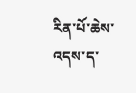རིན་པོ་ཆེས་འདས་ད་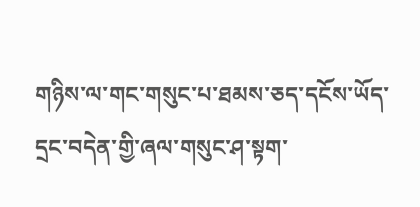གཉིས་ལ་གང་གསུང་པ་ཐམས་ཅད་དངོས་ཡོད་དྲང་བདེན་གྱི་ཞལ་གསུང་ཤ་སྟག་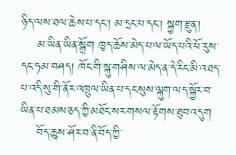ཉིད་ལས་ཐལ་ཆེས་པ་དང་། མ་དྲང་པ་དང་། སྐྱག་རྫུན་།
    མ་ཡིན་ཡིན་སྒྲོག ཁྱད་ཆོས་མེད་པ་ལ་ཡོད་པའི་ཕོ་རུས་དང་ཧམ་བཤད། ཁོང་གི་སྐུ་གཤིས་ལ་མེད་ན་དེ་རིང་མི་འཐད་པ་འདི་སུ་གི་ནོར་འཁྲུལ་ཡིན་པ་དང་སུས་ལྐུག་ལད་སྐྱོར་བ་ཡིན་པ་ཐམས་ཅད་ཀྱི་མཐོང་སར་གསལ་རྟོགས་ཐུབ་འདུག
    བོད་ཆུས་ཤོར་བ་ནི་བོད་ཀྱི་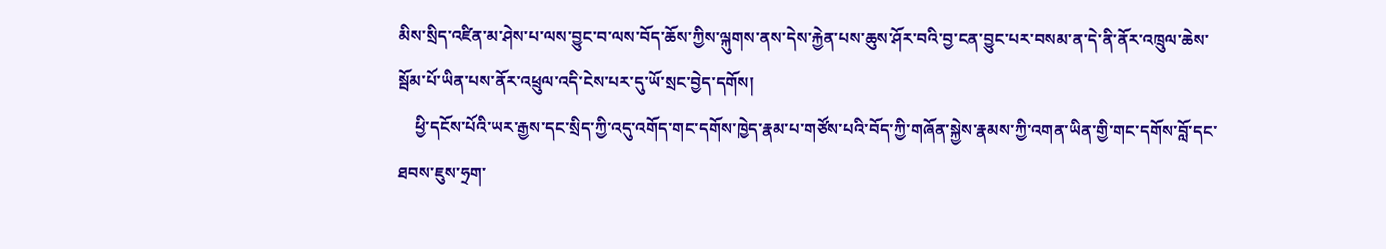མིས་སྲིད་འཛིན་མ་ཤེས་པ་ལས་བྱུང་བ་ལས་བོད་ཆོས་ཀྱིས་ལྐུགས་ནས་དེས་རྐྱེན་པས་ཆུས་ཤོར་བའི་བྱ་ངན་བྱུང་པར་བསམ་ན་དེ་ནི་ནོར་འཁྲུལ་ཆེས་སྦོམ་པོ་ཡིན་པས་ནོར་འཕྲུལ་འདི་ངེས་པར་དུ་ཡོ་སྲང་བྱེད་དགོས།
    ཕྱི་དངོས་པོའི་ཡར་རྒྱས་དང་སྲིད་ཀྱི་འདུ་འགོད་གང་དགོས་ཁྱེད་རྣམ་པ་གཙོས་པའི་བོད་ཀྱི་གཞོན་སྐྱེས་རྣམས་ཀྱི་འགན་ཡིན་གྱི་གང་དགོས་བློ་དང་ཐབས་ཇུས་ཧྲག་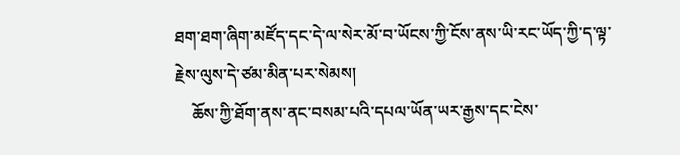ཐག་ཐག་ཞིག་མཛོད་དང་དེ་ལ་སེར་མོ་བ་ཡོངས་ཀྱི་ངོས་ནས་ཡི་རང་ཡོད་ཀྱི་ད་ལྟ་རྗེས་ལུས་དེ་ཙམ་མིན་པར་སེམས།
    ཆོས་ཀྱི་ཐོག་ནས་ནང་བསམ་པའི་དཔལ་ཡོན་ཡར་རྒྱས་དང་ངེས་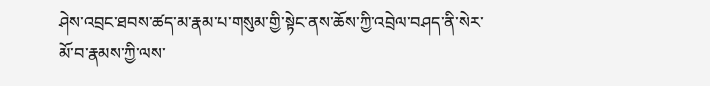ཤེས་འབྲང་ཐབས་ཚད་མ་རྣམ་པ་གསུམ་གྱི་སྟེང་ནས་ཆོས་ཀྱི་འབྲེལ་བཤད་ནི་སེར་མོ་བ་རྣམས་ཀྱི་ལས་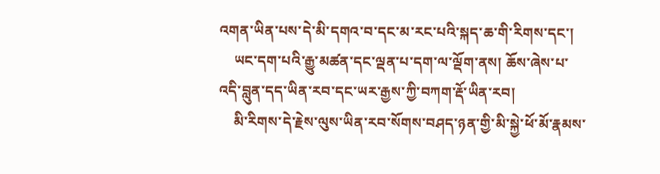འགན་ཡིན་པས་དེ་མི་དགའ་བ་དང་མ་རང་པའི་སྐད་ཆ་གི་རིགས་དང་།
    ཡང་དག་པའི་རྒྱུ་མཚན་དང་ལྡན་པ་དག་ལ་ལྡོག་ནས། ཆོས་ཞེས་པ་འདི་བླུན་དད་ཡིན་རབ་དང་ཡར་རྒྱས་ཀྱི་བཀག་རྡོ་ཡིན་རབ།
    མི་རིགས་དེ་རྗེས་ལུས་ཡིན་རབ་སོགས་བཤད་ཉན་གྱི་མི་སྐྱེ་ཕོ་མོ་རྣམས་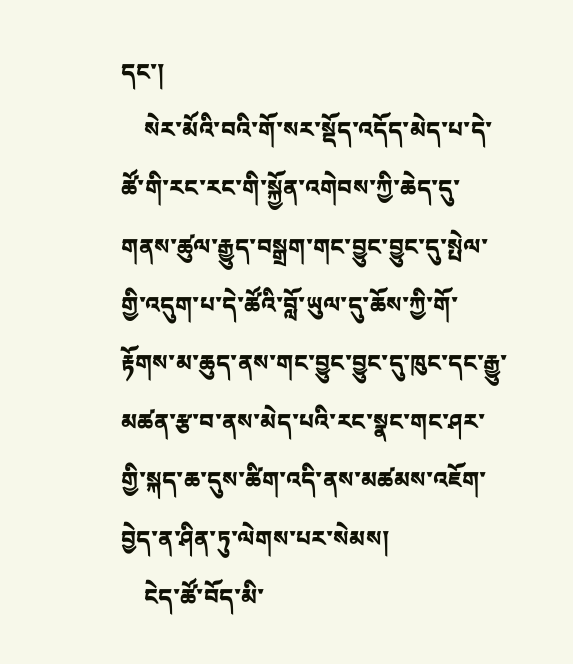དང་།
    སེར་མོའི་བའི་གོ་སར་སྡོད་འདོད་མེད་པ་དེ་ཚོ་གི་རང་རང་གི་སྐྱོན་འགེབས་ཀྱི་ཆེད་དུ་གནས་ཚུལ་རྒྱུད་བསྒྲག་གང་བྱུང་བྱུང་དུ་སྤེལ་གྱི་འདུག་པ་དེ་ཚོའི་བློ་ཡུལ་དུ་ཆོས་ཀྱི་གོ་རྟོགས་མ་ཆུད་ནས་གང་བྱུང་བྱུང་དུ་ཁུང་དང་རྒྱུ་མཚན་རྩ་བ་ནས་མེད་པའི་རང་སྣང་གང་ཤར་གྱི་སྐད་ཆ་དུས་ཚིག་འདི་ནས་མཚམས་འཇོག་བྱེད་ན་ཤིན་ཏུ་ལེགས་པར་སེམས།
    ངེད་ཚོ་བོད་མི་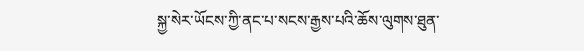སྐྱ་སེར་ཡོངས་ཀྱི་ནང་པ་སངས་རྒྱས་པའི་ཆོས་ལུགས་ཐུན་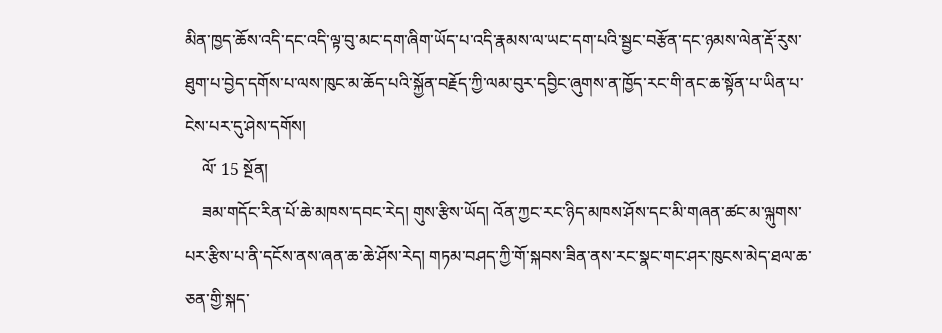མིན་ཁྱད་ཆོས་འདི་དང་འདི་ལྟ་བུ་མང་དག་ཞིག་ཡོད་པ་འདི་རྣམས་ལ་ཡང་དག་པའི་སྦྱང་བརྩོན་དང་ཉམས་ལེན་རྡོ་རུས་ཐུག་པ་བྱེད་དགོས་པ་ལས་ཁུང་མ་ཆོད་པའི་སྐྱོན་བརྗོད་ཀྱི་ལམ་བུར་དབྱིང་ཞུགས་ན་ཁྱོད་རང་གི་ནང་ཆ་སྟོན་པ་ཡིན་པ་ངེས་པར་དུ་ཤེས་དགོས།
    ལོ་ 15 སྔོན།
    ཟམ་གདོང་རིན་པོ་ཆེ་མཁས་དབང་རེད། གུས་རྩིས་ཡོད། འོན་ཀྱང་རང་ཉིད་མཁས་ཤོས་དང་མི་གཞན་ཚང་མ་ལྐུགས་པར་རྩིས་པ་ནི་དངོས་ནས་ཞན་ཆ་ཆེ་ཤོས་རེད། གཏམ་བཤད་ཀྱི་གོ་སྐབས་ཟིན་ནས་རང་སྣང་གང་ཤར་ཁུངས་མེད་ཐལ་ཆ་ཅན་གྱི་སྐད་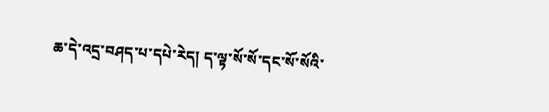ཆ་དེ་འདྲ་བཤད་པ་དཔེ་རེད། ད་ལྟ་སོ་སོ་དང་སོ་སོའི་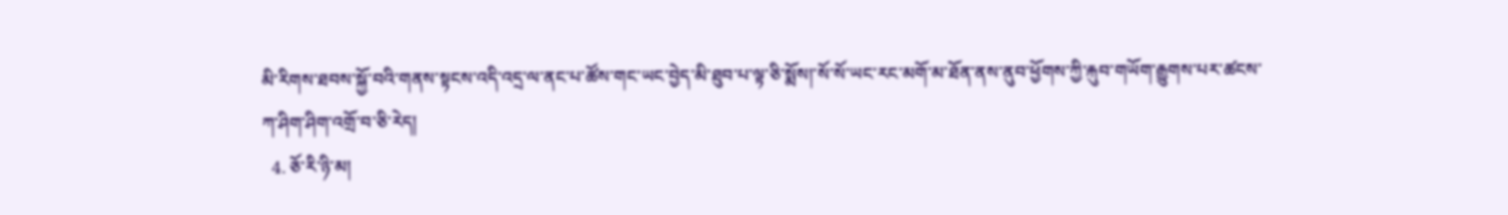མི་རིགས་ཐབས་སྐྱོ་བའི་གནས་སྟངས་འདི་འདྲ་ལ་ནང་པ་ཚོས་གང་ཡང་བྱེད་མི་ཐུབ་པ་ལྟ་ཅི་སྨོས།་སོ་སོ་ཡང་རང་མགོ་མ་ཐོན་ནས་ནུབ་ཕྱོགས་ཀྱི་རྐུབ་གཡོག་རྒྱུགས་པར་ཚངས་ཀ་ཤིག་ཤིག་འགྲོ་བ་ཅི་རེད།
  4. ཅོ་རི་ཉི་མ།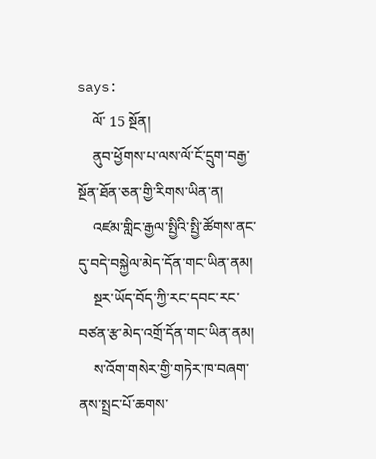says:
    ལོ་ 15 སྔོན།
    ནུབ་ཕྱོགས་པ་ལས་ལོ་ངོ་དྲུག་བརྒྱ་སྔོན་ཐོན་ཅན་གྱི་རིགས་ཡིན་ན།
    འཛམ་གླིང་རྒྱལ་སྤྱིའི་སྤྱི་ཚོགས་ནང་དུ་བདེ་བསྐྱེལ་མེད་དོན་གང་ཡིན་ནམ།
    སྔར་ཡོད་བོད་ཀྱི་རང་དབང་རང་བཙན་རྩ་མེད་འགྲོ་དོན་གང་ཡིན་ནམ།
    ས་འོག་གསེར་གྱི་གཏེར་ཁ་བཞག་ནས་སྤྲང་པོ་ཆགས་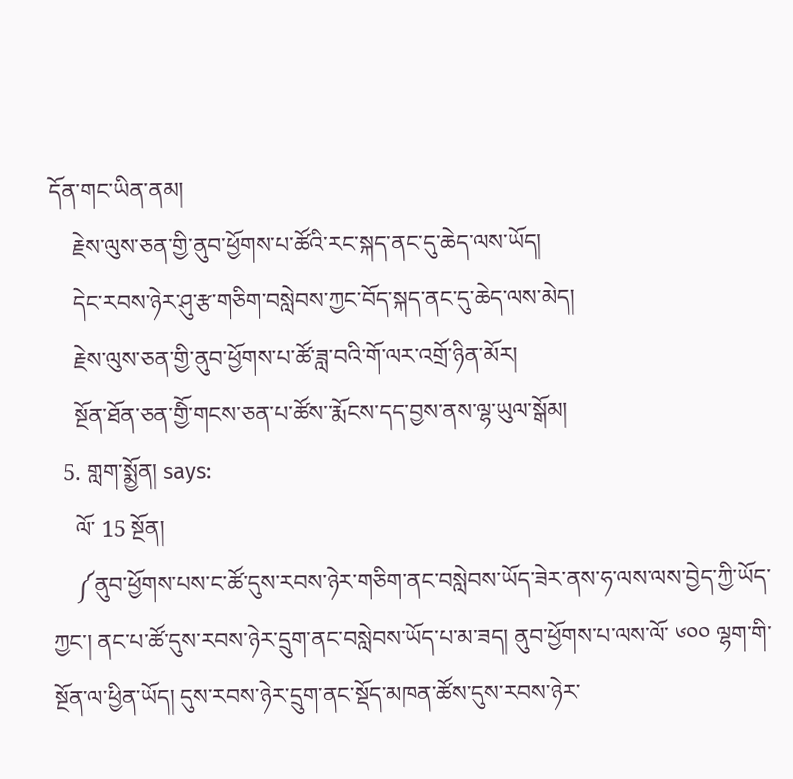དོན་གང་ཡིན་ནམ།
    རྗེས་ལུས་ཅན་གྱི་ནུབ་ཕྱོགས་པ་ཚོའི་རང་སྐད་ནང་དུ་ཆེད་ལས་ཡོད།
    དེང་རབས་ཉེར་ཤུ་རྩ་གཅིག་བསླེབས་ཀྱང་བོད་སྐད་ནང་དུ་ཆེད་ལས་མེད།
    རྗེས་ལུས་ཅན་གྱི་ནུབ་ཕྱོགས་པ་ཚོ་ཟླ་བའི་གོ་ལར་འགྲོ་ཉིན་མོར།
    སྔོན་ཐོན་ཅན་གྱིོ་གངས་ཅན་པ་ཚོས་་རྨོངས་དད་བྱས་ནས་ལྷ་ཡུལ་སྒོམ།
  5. གླག་སྨྱོན། says:
    ལོ་ 15 སྔོན།
    ༼ནུབ་ཕྱོགས་པས་ང་ཚོ་དུས་རབས་ཉེར་གཅིག་ནང་བསླེབས་ཡོད་ཟེར་ནས་ཧ་ལས་ལས་བྱེད་ཀྱི་ཡོད་ཀྱང་། ནང་པ་ཚོ་དུས་རབས་ཉེར་དྲུག་ནང་བསླེབས་ཡོད་པ་མ་ཟད། ནུབ་ཕྱོགས་པ་ལས་ལོ་ ༦༠༠ ལྷག་གི་སྔོན་ལ་ཕྱིན་ཡོད། དུས་རབས་ཉེར་དྲུག་ནང་སྡོད་མཁན་ཚོས་དུས་རབས་ཉེར་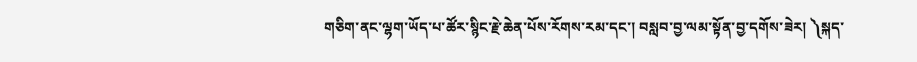གཅིག་ནང་ལྷག་ཡོད་པ་ཚོར་སྙིང་རྗེ་ཆེན་པོས་རོགས་རམ་དང་། བསླབ་བྱ་ལམ་སྟོན་བྱ་དགོས་ཟེར། ༽སྐད་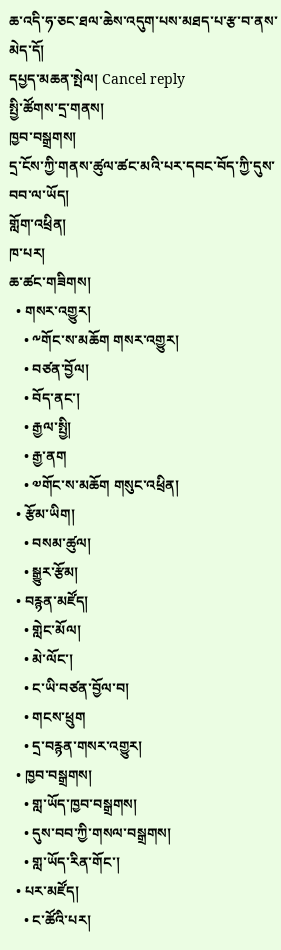ཆ་འདི་ཧ་ཅང་ཐལ་ཆེས་འདུག་པས་མཐད་པ་རྩ་བ་ནས་མེད་དོ།
དཔྱད་མཆན་སྤེལ། Cancel reply
སྤྱི་ཚོགས་དྲ་གནས།
ཁྱབ་བསྒྲགས།
དྲ་ངོས་ཀྱི་གནས་ཚུལ་ཚང་མའི་པར་དབང་བོད་ཀྱི་དུས་བབ་ལ་ཡོད།
གློག་འཕྲིན།
ཁ་པར།
ཆ་ཚང་གཟིགས།
  • གསར་འགྱུར།
    • ༸གོང་ས་མཆོག གསར་འགྱུར།
    • བཙན་བྱོལ།
    • བོད་ནང་།
    • རྒྱལ་སྤྱི།
    • རྒྱ་ནག
    • ༧གོང་ས་མཆོག གསུང་འཕྲིན།
  • རྩོམ་ཡིག།
    • བསམ་ཚུལ།
    • སྒྱུར་རྩོམ།
  • བརྙན་མཛོད།
    • གླེང་མོལ།
    • མེ་ལོང་།
    • ང་ཡི་བཙན་བྱོལ་བ།
    • གངས་ཕྲུག
    • དྲ་བརྙན་གསར་འགྱུར།
  • ཁྱབ་བསྒྲགས།
    • གླ་ཡོད་ཁྱབ་བསྒྲགས།
    • དུས་བབ་ཀྱི་གསལ་བསྒྲགས།
    • གླ་ཡོད་རིན་གོང་།
  • པར་མཛོད།
    • ང་ཚོའི་པར།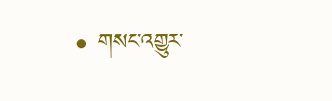• གསང་འགྱུར་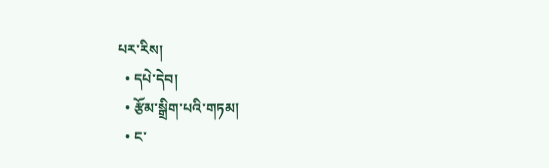པར་རིས།
  • དཔེ་དེབ།
  • རྩོམ་སྒྲིག་པའི་གཏམ།
  • ང་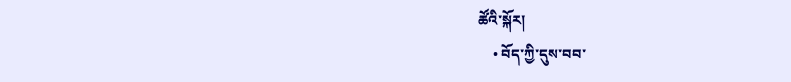ཚོའི་སྐོར།
    • བོད་ཀྱི་དུས་བབ་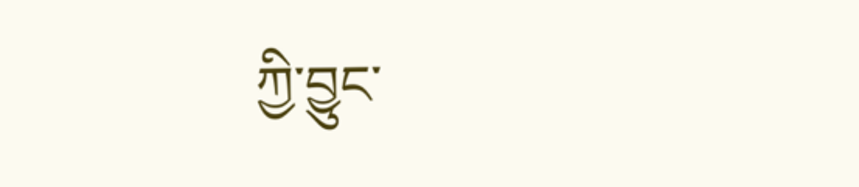ཀྱི་བྱུང་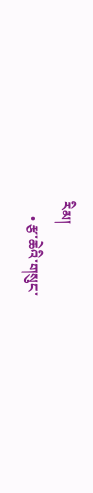རིམ།
    • རྩ་ཆེའི་གསུང་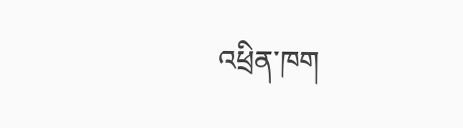འཕྲིན་ཁག